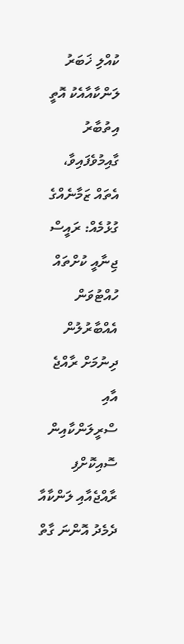ކުއްލި ޚަބަރު
ލަންކާއާއެކު އޮތީ އިތުބާރު ގާއިމުވެފައިވާ، އެތައް ޒަމާނެއްގެ ގުޅުމެއް: ރައީސް
ޖިނާއީ ކުށްތައް ހުއްޓުވަން އެއްބާރުލުން ދިނުމަށް ރާއްޖެ އާއި ސްރީލަންކާއިން ސޮއިކޮށްފި
ރާއްޖެއާއި ލަންކާއާ ދެމެދު އޮންނަ ގާތް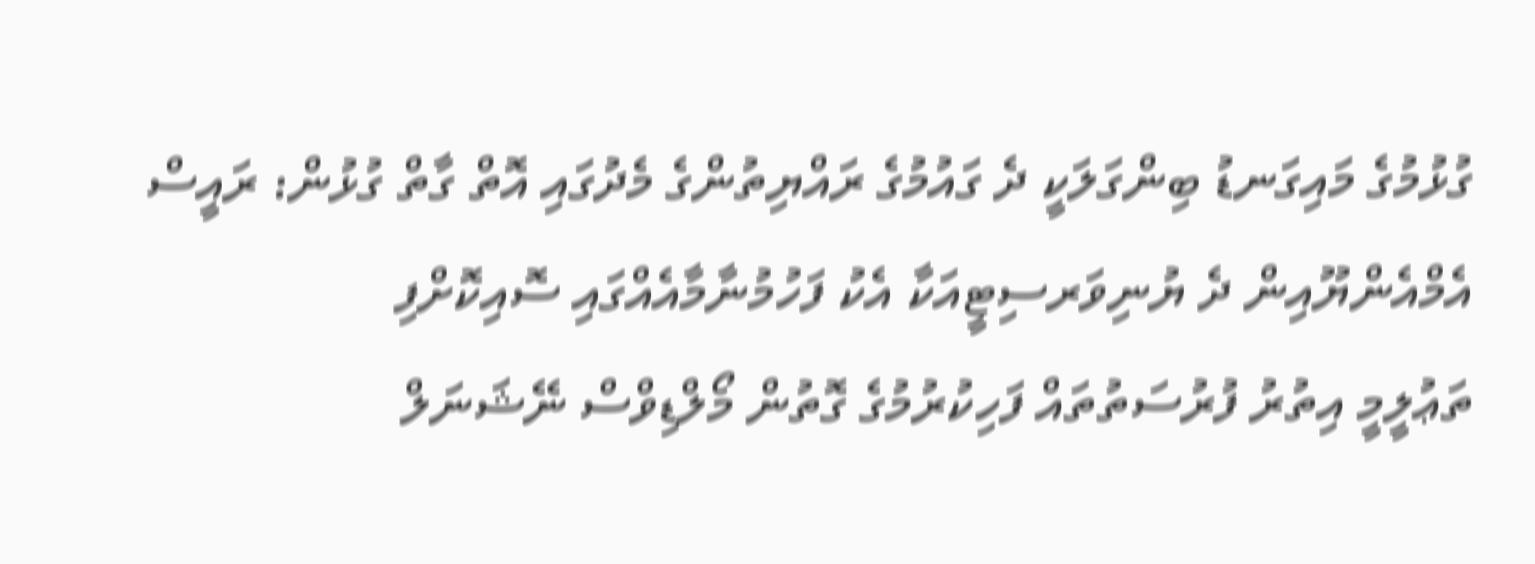ގުޅުމުގެ މައިގަނޑު ބިންގަލަކީ ދެ ގައުމުގެ ރައްޔިތުންގެ މެދުގައި އޮތް ގާތް ގުޅުން: ރައީސް
އެމްއެންޔޫއިން ދެ ޔުނިވަރސިޓީއަކާ އެކު ފަހުމުނާމާއެއްގައި ސޮއިކޮށްފި
ތަޢުލީމީ އިތުރު ފުރުސަތުތައް ފަހިކުރުމުގެ ގޮތުން މޯލްޑިވްސް ނޭޝަނަލް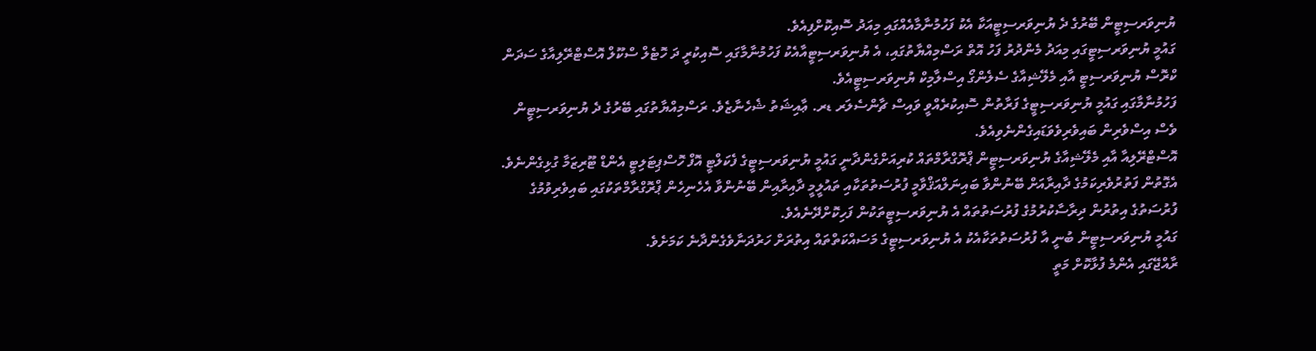ޔުނިވަރސިޓީން ބޭރުގެ ދެ ޔުނިވަރސިޓީއަކާ އެކު ފަހުމުނާމާއެއްގައި މިއަދު ސޮއިކޮށްފިއެވެ.
ގައުމީ ޔުނިވަރސިޓީގައި މިއަދު މެންދުރު ފަހު އޮތް ރަސްމިއްޔާތުގައި، އެ ޔުނިވަރސިޓީއާއެކު ފަހުމުނާމާގައި ސޮއިކުރީ ދަ ހޮޓެލް ސްކޫލް އޮސްޓްރޭލިއާގެ ސަދަން ކްރޮސް ޔުނިވަރސިޓީ އާއި މެލޭޝިއާގެ ސެލެންގޯ އިސްލާމިކް ޔުނިވަރސިޓީއެވެ.
ފަހުމުނާމާގައި ގައުމީ ޔުނިވަރސިޓީގެ ފަރާތުން ސޮއިކުރެއްވީ ވައިސް ޗާންސެލަރ ޑރ. ޢާއިޝަތު ޝެހެނާޒެވެ. ރަސްމިއްޔާތުގައި ބޭރުގެ ދެ ޔުނިވަރސިޓީން ވެސް އިސްވެރިން ބައިވެރިވެވަޑައިގެންނެވިއެވެ.
އޮސްޓްރޭލިއާ އާއި މެލޭޝިއާގެ ޔުނިވަރސިޓީން ޕްރޮގްރާމްތައް ކުރިއަށްގެންދާނީ ގައުމީ ޔުނިވަރސިޓީގެ ފެކަލްޓީ އޮފް ހޮސްޕިޓަލިޓީ އެންޑް ޓޫރިޒަމާ ގުޅިގެންނެވެ. އެގޮތުން ފަތުރުވެރިކަމުގެ ދާއިރާއަށް ބޭނުންވާ ބައިނަލްއަޤްވާމީ ފުރުސަތުތަކާއި ތައުލީމީ ދާއިރާއިން ބޭނުންވާ އެހެނިހެން ޕްރޮގްރާމްތަކުގައި ބައިވެރިވުމުގެ ފުރުސަތުގެ އިތުރުން ދިރާސާކުރުމުގެ ފުރުސަތުތައް އެ ޔުނިވަރސިޓީތަކުން ފަހިކޮށްދޭނެއެވެ.
ގައުމީ ޔުނިވަރސިޓީން ބުނީ އާ ފުރުސަތުތަކާއެކު އެ ޔުނިވަރސިޓީގެ މަސައްކަތްތައް އިތުރަށް ހަރުދަނާވެގެންދާނެ ކަމަށެވެ.
ރާއްޖޭގައި އެންމެ ފުޅާކޮށް މަތީ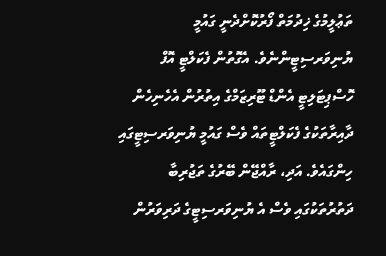ތަޢުލީމުގެ ޚިދުމަތް ފޯރުކޮށްދެނީ ގައުމީ ޔުނިވަރސިޓީންނެވެ. އެގޮތުން ފެކަލްޓީ އޮފް ހޮސްޕިޓަލިޓީ އެންޑް ޓޫރިޒަމްގެ އިތުރުން އެހެނިހެން ދާއިރާތަކުގެ ފެކަލްޓީތައް ވެސް ގައުމީ ޔުނިވަރސިޓީގައި ހިންގައެވެ. އަދި، ރާއްޖޭން ބޭރުގެ ތަޖުރިބާ ދަތުރުތަކުގައި ވެސް އެ ޔުނިވަރސިޓީގެ ދަރިވަރުން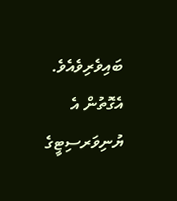ބައިވެރިވެއެވެ. އެގޮތުން އެ ޔުނިވަރސިޓީގެ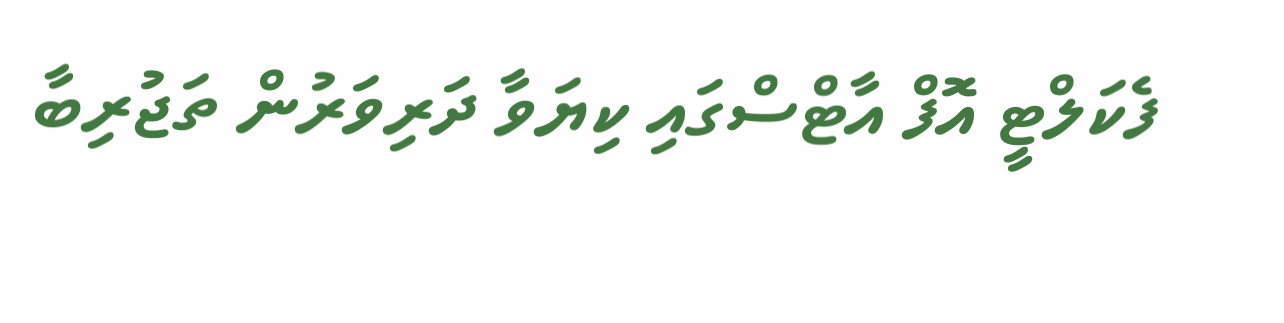ފެކަލްޓީ އޮފް އާޓްސްގައި ކިޔަވާ ދަރިވަރުން ތަޖުރިބާ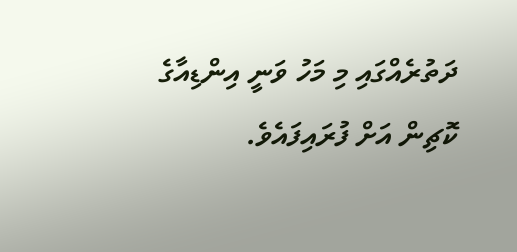ދަތުރެއްގައި މި މަހު ވަނީ އިންޑިއާގެ ކޮޗިން އަށް ފުރައިފައެވެ.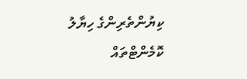ކިޔުންތެރިންގެ ހިޔާލު
ކޮމެންޓްތައް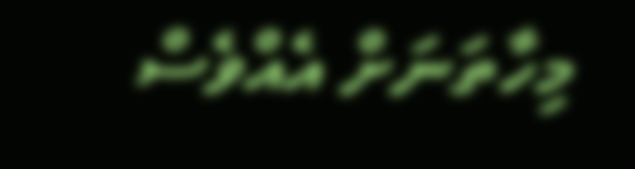މިހާތަނަށް އެއްވެސް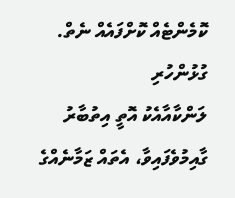ކޮމެންޓެއް ކޮށްފައެއް ނެތް.
ގުޅުންހުރި
ލަންކާއާއެކު އޮތީ އިތުބާރު ގާއިމުވެފައިވާ، އެތައް ޒަމާނެއްގެ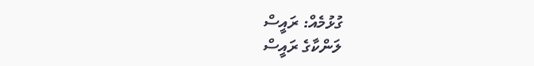ގުޅުމެއް: ރައީސް
ލަންކާގެ ރައީސް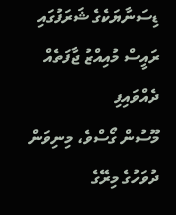ޑިސަނާޔަކެގެ ޝަރަފުގައި ރައީސް މުއިއްޒު ޖާފަތެއް ދެއްވައިފި
މޫސުން ގޯސްވެ، މިނިވަން ދުވަހުގެ މިރޭގެ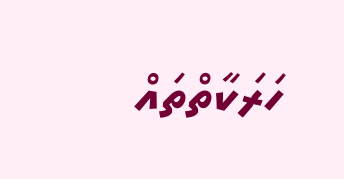ހަރަކާތްތައް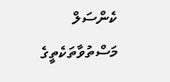ކެންސަލް
މަސްތުވާތަކެތީގެ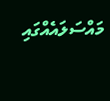މައްސަލައެއްގައި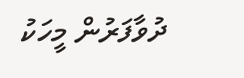ދުވާފަރުން މީހަކު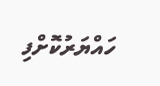ހައްޔަރުކޮށްފި